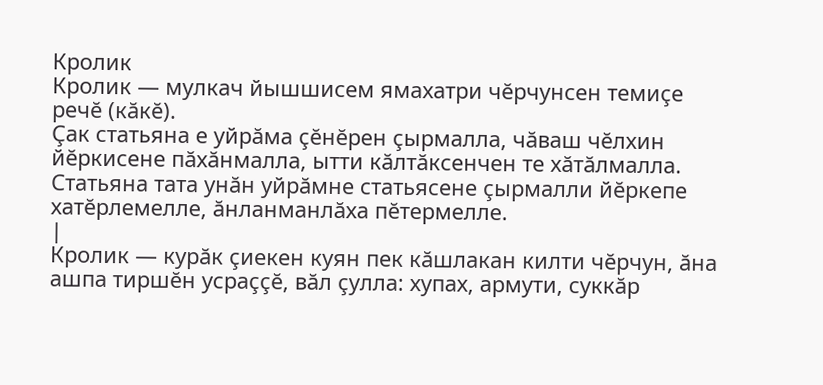Кролик
Кролик — мулкач йышшисем ямахатри чĕрчунсен темиçе речĕ (кăкĕ).
Çак статьяна е уйрăма çĕнĕрен çырмалла, чăваш чĕлхин йĕркисене пăхăнмалла, ытти кăлтăксенчен те хăтăлмалла. Статьяна тата унăн уйрăмне статьясене çырмалли йĕркепе хатĕрлемелле, ăнланманлăха пĕтермелле.
|
Кролик — курăк çиекен куян пек кăшлакан килти чĕрчун, ăна ашпа тиршĕн усраççĕ, вăл çулла: хупах, армути, суккăр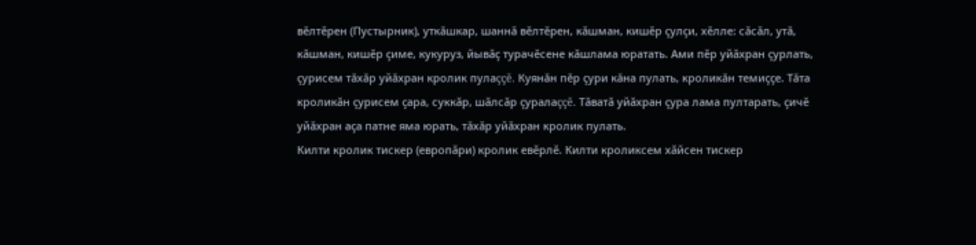вĕлтĕрен (Пустырник), уткăшкар, шаннă вĕлтĕрен, кăшман, кишĕр çулçи, хĕлле: сăсăл, утă, кăшман, кишĕр çиме, кукуруз, йывăç турачĕсене кăшлама юратать. Ами пĕр уйăхран çурлать, çурисем тăхăр уйăхран кролик пулаççĕ. Куянăн пĕр çури кăна пулать, кроликăн темиççе. Тăта кроликăн çурисем çара, суккăр, шăлсăр çуралаççĕ. Тăватă уйăхран çура лама пултарать, çичĕ уйăхран аçа патне яма юрать, тăхăр уйăхран кролик пулать.
Килти кролик тискер (европӑри) кролик евӗрлӗ. Килти кроликсем хӑйсен тискер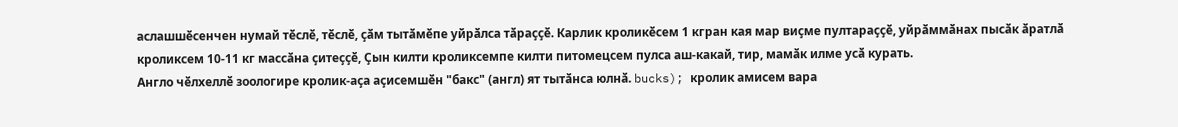аслашшӗсенчен нумай тӗслӗ, тӗслӗ, ҫӑм тытӑмӗпе уйрӑлса тӑраҫҫӗ. Карлик кроликӗсем 1 кгран кая мар виҫме пултараҫҫӗ, уйрӑммӑнах пысӑк ӑратлӑ кроликсем 10-11 кг массӑна ҫитеҫҫӗ, Ҫын килти кроликсемпе килти питомецсем пулса аш-какай, тир, мамӑк илме усӑ курать.
Англо чӗлхеллӗ зоологире кролик-аҫа аҫисемшӗн "бакс" (англ) ят тытӑнса юлнӑ. bucks); кролик амисем вара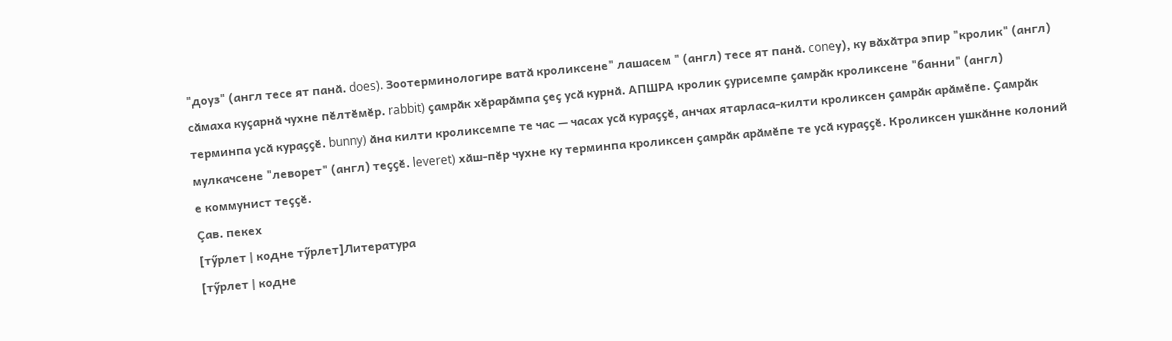"доуз" (англ тесе ят панӑ. does). Зоотерминологире ватӑ кроликсене" лашасем " (англ) тесе ят панӑ. coneу), ку вӑхӑтра эпир "кролик" (англ) сӑмаха куҫарнӑ чухне пӗлтӗмӗр. rabbit) ҫамрӑк хӗрарӑмпа ҫеҫ усӑ курнӑ. АПШРА кролик ҫурисемпе ҫамрӑк кроликсене "банни" (англ) терминпа усӑ кураҫҫӗ. bunny) ӑна килти кроликсемпе те час — часах усӑ кураҫҫӗ, анчах ятарласа-килти кроликсен ҫамрӑк арӑмӗпе. Ҫамрӑк мулкачсене "леворет" (англ) теҫҫӗ. leveret) хӑш-пӗр чухне ку терминпа кроликсен ҫамрӑк арӑмӗпе те усӑ кураҫҫӗ. Кроликсен ушкӑнне колоний е коммунист теҫҫӗ.
Çав. пекех
[тӳрлет | кодне тӳрлет]Литература
[тӳрлет | кодне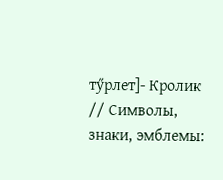тӳрлет]- Кролик // Символы, знаки, эмблемы: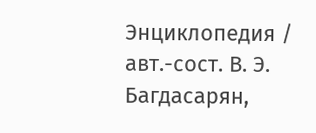Энциклопедия / авт.-сост. В. Э. Багдасарян,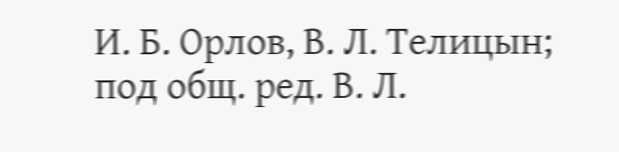И. Б. Орлов, В. Л. Телицын; под общ. ред. В. Л.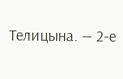Телицына. — 2-е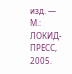изд. — М.: ЛОКИД-ПРЕСС, 2005.